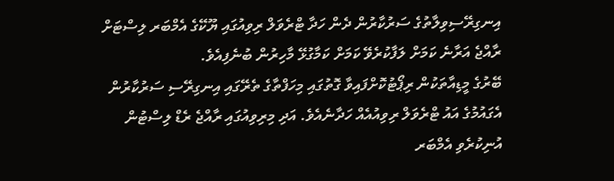އިނގިރޭސިވިލާތުގެ ސަރުކާރުން ދެން ހަދާ ޓްރެވަލް ރިވިއުގައި ޔޫކޭގެ އެމްބަރ ލިސްޓަށް ރާއްޖެ އަރާނެ ކަމަށް ލަފާކުރެވޭ ކަމަށް ކަމާގުޅޭ މާހިރުން ބުނެފިއެވެ.
ބޭރުގެ މީޑިއާތަކުން ރިޕޯޓުކޮށްފައިވާ ގޮތުގައި މިހަފްތާގެ ތެރޭގައި އިނގިރޭސި ސަރުކާރުން އެގައުމުގެ އައު ޓްރެވަލް ރިވިއުއެއް ހަދާނެއެވެ. އަދި މިރިވިއުގައި ރާއްޖެ ރެޑް ލިސްޓުން އުނިކުރެވި އެމްބަރ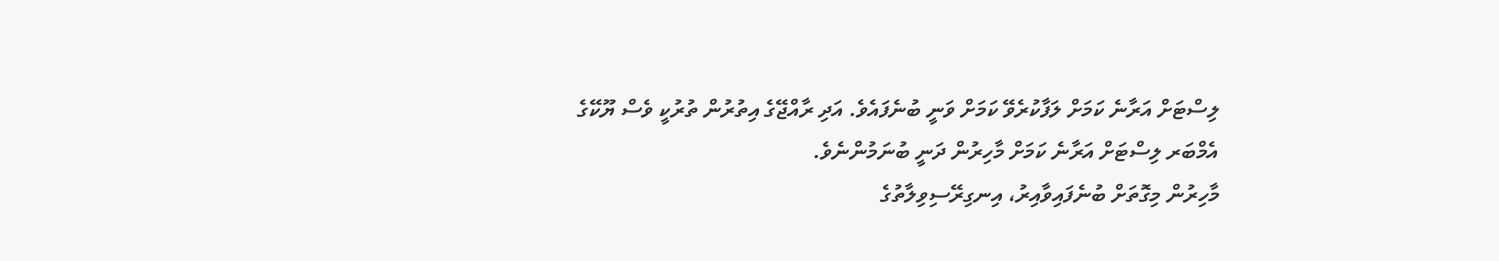ލިސްޓަށް އަރާނެ ކަމަށް ލަފާކުރެވޭ ކަމަށް ވަނީ ބުނެފައެވެ. އަދި ރާއްޖޭގެ އިތުރުން ތުރުކީ ވެސް ޔޫކޭގެ އެމްބަރ ލިސްޓަށް އަރާނެ ކަމަށް މާހިރުން ދަނީ ބުނަމުންނެވެ.
މާހިރުން މިގޮތަށް ބުނެފައިވާއިރު، އިނގިރޭސިވިލާތުގެ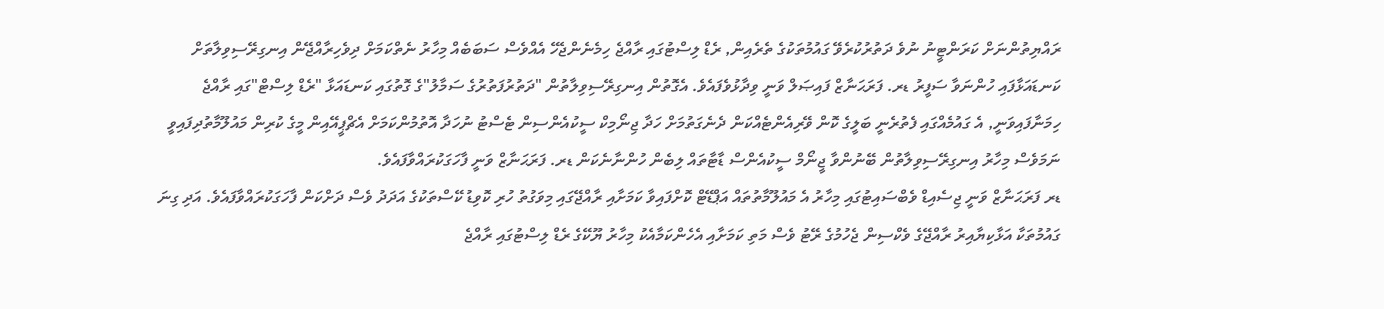ރައްޔިތުންނަށް ކަރަންޓީނު ނުވެ ދަތުރުކުރެވޭ ގައުމުތަކުގެ ތެރެއިން, ރެޑް ލިސްޓުގައި ރާއްޖެ ހިމެނެންޖެހޭ އެއްވެސް ސަބަބެއް މިހާރު ނެތްކަމަށް ދިވެހިރާއްޖޭން އިނގިރޭސިވިލާތަށް ކަނޑައަޅާފައި ހުންނަވާ ސަފީރު ޑރ. ފަރަޙަނާޒް ފައިޞަލް ވަނީ ވިދާޅުވެފައެވެ. އެގޮތުން އިނގިރޭސިވިލާތުން "ދަތުރުފަތުރުގެ ސަމާލު"ގެ ގޮތުގައި ކަނޑައަޅާ "ރެޑް ލިސްޓް"ގައި ރާއްޖެ ހިމަނާފައިވަނީ, އެ ގައުމެއްގައި ފެތުރެނީ ބަލީގެ ކޮން ވޭރިއެންޓެއްކަން ދެނެގަތުމަށް ހަދާ ޖިނޯމިކް ސީކުއެންސިން ޓެސްޓު ނުހަދާ އޮތުމުންކަމަށް އެޗްޕީއޭއިން މީގެ ކުރިން މައުލޫމާތުދިފައިވީ ނަމަވެސް މިހާރު އިނގިރޭސިވިލާތުން ބޭނުންވާ ޖީނޯމް ސީކުއެންސް ޑާޓާތައް ލިބެން ހުންނާނެކަން ޑރ. ފަރަޙަނާޒް ވަނީ ފާހަގަކުރައްވާފައެވެ.
ޑރ ފަރަޙަނާޒް ވަނީ ޖިސެއިޑް ވެބްސައިޓުގައި މިހާރު އެ މައުލޫމާތުތައް އަޕްޑޭޓް ކޮށްފައިވާ ކަމަށާއި ރާއްޖޭގައި މިވަގުތު ހުރި ކޮވިޑު ކޭސްތަކުގެ އަދަދު ވެސް ދަށްކަން ފާހަގަކުރައްވާފައެވެ. އަދި ގިނަ ގައުމުތަކާ އަޅާކިޔާއިރު ރާއްޖޭގެ ވެކްސިން ޖެހުމުގެ ރޭޓު ވެސް މަތި ކަމަށާއި އެހެންކަމާއެކު މިހާރު ޔޫކޭގެ ރެޑް ލިސްޓުގައި ރާއްޖެ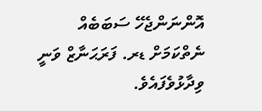އޮންނަންޖެހޭ ސަބަބެއް ނެތްކަމަށް ޑރ. ފަރަޙަނާޒް ވަނީ ވިދާޅުވެފައެވެ.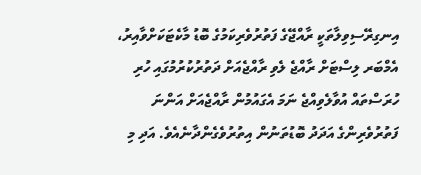އިނގިރޭސިވިލާތަކީ ރާއްޖޭގެ ފަތުރުވެރިކަމުގެ ބޮޑު މާކެޓަކަށްވާއިރު، އެމްބަރ ލިސްޓަށް ރާއްޖެ ލެވި ރާއްޖެއަށް ދަތުރުކުރުމުގައި ހުރި ހުރަސްތައް އުވާލެވިއްޖެ ނަމަ އެގައުމުން ރާއްޖެއަށް އަންނަ ފަތުރުވެރިންގެ އަދަދު ބޮޑުތަނުން އިތުރުވެގެންދާނެއެވެ. އަދި މި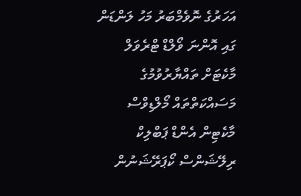އަހަރުގެ ނޮވެމްބަރު މަހު ލަންޑަން ގައި އޮންނަ ވޯލްޑް ޓްރެވަލް މާކެޓަށް ތައްޔާރުވުމުގެ މަސައްކަތްތައް މޯލްޑިވްސް މާކެޓިން އެންޑް ޕަބްލިކް ރިލޭޝަންސް ކޯޕަރޭޝަނުން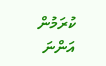ކުރަމުން އަންނަ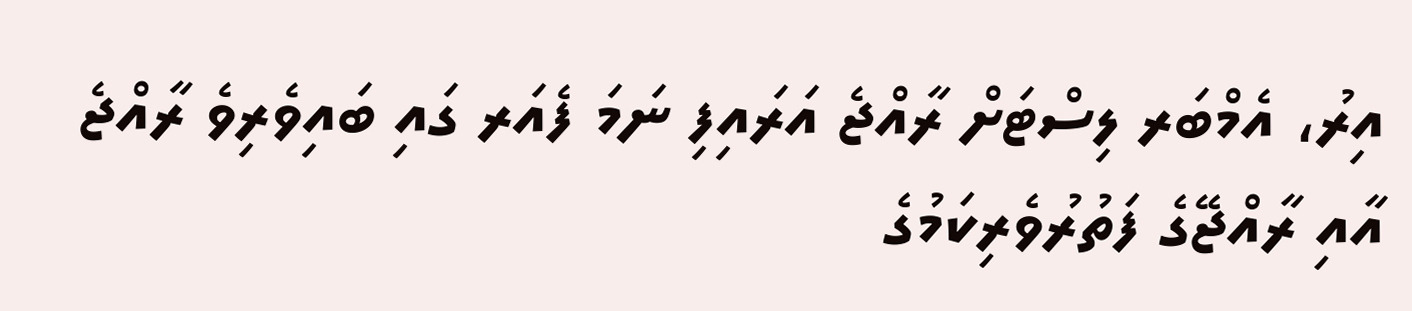އިރު، އެމްބަރ ލިސްޓަށް ރާއްޖެ އަރައިފި ނަމަ ފެއަރ ގައި ބައިވެރިވެ ރާއްޖެ އާއި ރާއްޖޭގެ ފަތުރުވެރިކަމުގެ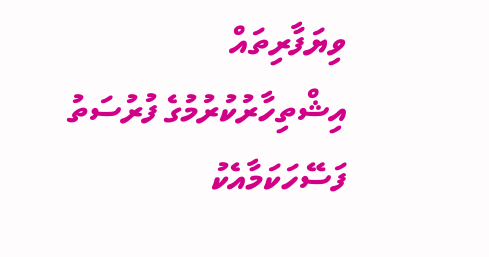ވިޔަފާރިތައް އިޝްތިހާރުކުރުމުގެ ފުރުސަތު ފަސޭހަކަމާއެކު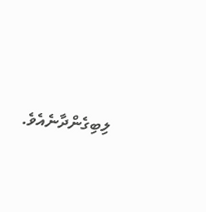ލިބިގެންދާނެއެވެ.